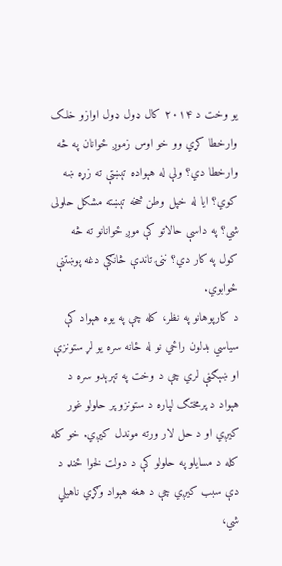یو وخت د ۲۰۱۴ کال ډول ډول اوازو خلک وارخطا کړي وو خو اوس زموږ ځوانان په څه وارخطا دي؟ ولې له هېواده تېښتې ته زړه ښه کوي؟ ایا له خپل وطن څخه تېښته مشکل حلولی شي؟ په داسې حالاتو کې موږ ځوانانو ته څه کول په کار دي؟ ننۍ تاندې څانګې دغه پوښتنې ځوابوي.
د کارپوهانو په نظر، کله چې په یوه هېواد کې سیاسي بدلون راځي نو له ځانه سره یو لړ ستونزې او ښېګڼې لري چې د وخت په تېرېدو سره د هېواد د پرمختګ لپاره د ستونزو پر حلولو غور کیږي او د حل لار ورته موندل کیږي. خو کله کله د مسایلو په حلولو کې د دولت لخوا ځنډ د دې سبب کیږي چې د هغه هېواد وګړي ناهیلي شي،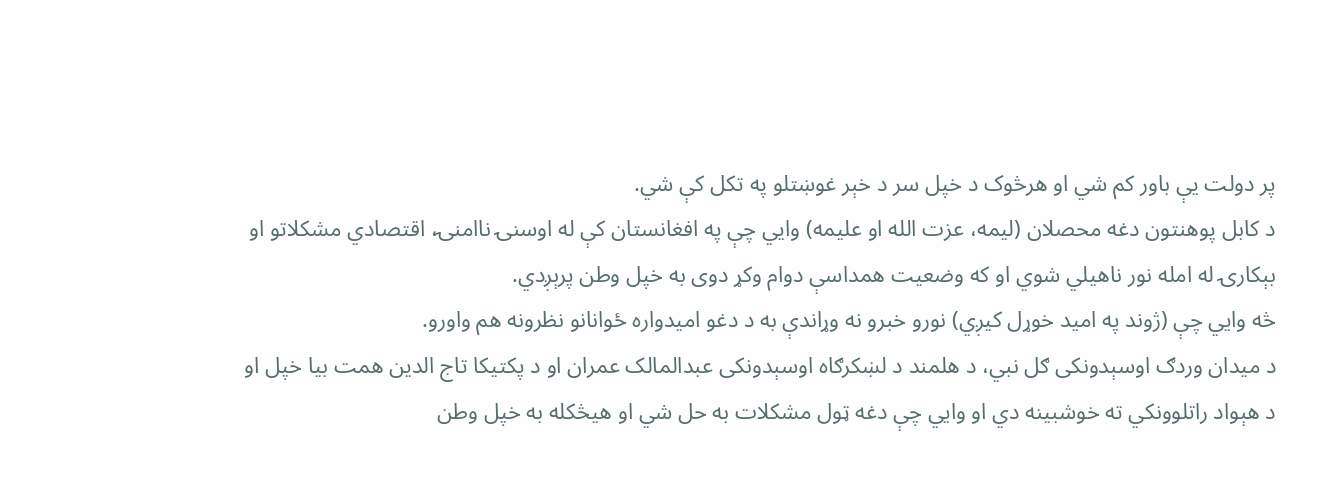پر دولت یې باور کم شي او هرڅوک د خپل سر د خېر غوښتلو په تکل کې شي.
د کابل پوهنتون دغه محصلان (لیمه، عزت الله او علیمه) وايي چې په افغانستان کې له اوسنۍ ناامنۍ، اقتصادي مشکلاتو او بېکارۍ له امله نور ناهیلي شوي او که وضعیت همداسې دوام وکړ دوی به خپل وطن پرېږدي.
څه وايي چې (ژوند په امید خوړل کیږي) نورو خبرو نه وړاندې به د دغو امیدواره ځوانانو نظرونه هم واورو.
د میدان وردګ اوسېدونکی ګل نبي، د هلمند د لښکرګاه اوسېدونکی عبدالمالک عمران او د پکتیکا تاج الدین همت بیا خپل او د هېواد راتلوونکي ته خوشبینه دي او وايي چې دغه ټول مشکلات به حل شي او هيڅکله به خپل وطن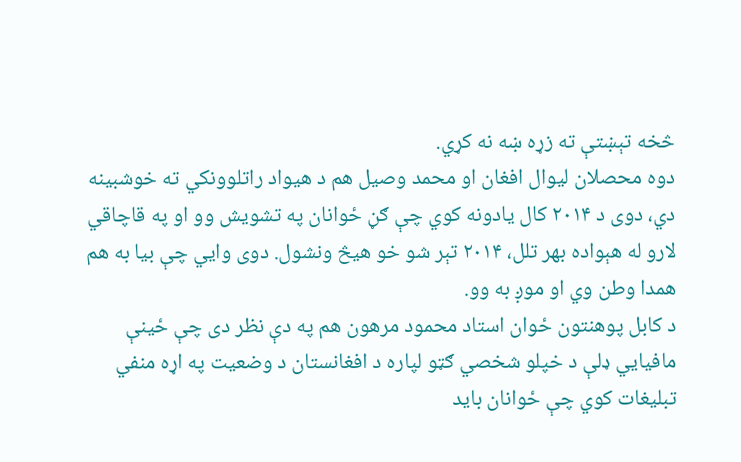څخه تېښتې ته زړه ښه نه کړي.
دوه محصلان لیوال افغان او محمد وصیل هم د هيواد راتلوونکي ته خوشبینه دي، دوی د ۲۰۱۴ کال یادونه کوي چې ګڼ ځوانان په تشويش وو او په قاچاقي لارو له هېواده بهر تلل، ۲۰۱۴ تېر شو خو هيڅ ونشول. دوی وايي چې بیا به هم همدا وطن وي او موږ به وو.
د کابل پوهنتون ځوان استاد محمود مرهون هم په دې نظر دی چې ځينې مافیايي ډلې د خپلو شخصي ګټو لپاره د افغانستان د وضعیت په اړه منفي تبلیغات کوي چې ځوانان باید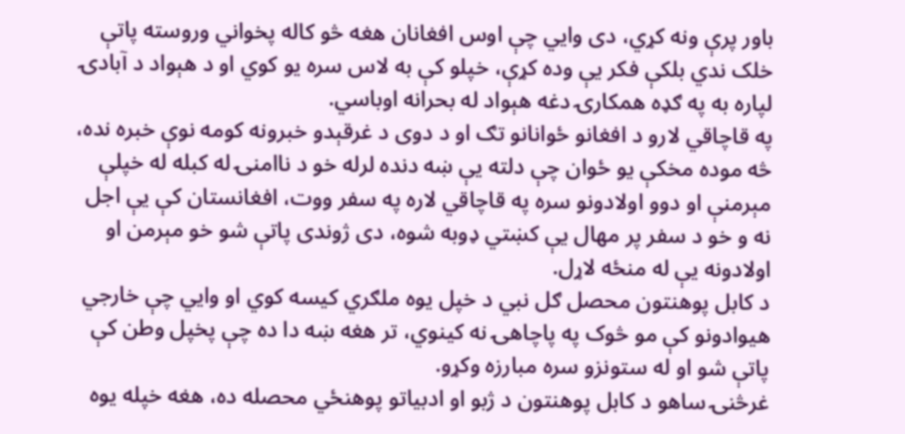باور پرې ونه کړي، دی وايي چې اوس افغانان هغه څو کاله پخواني وروسته پاتې خلک ندي بلکې فکر يې وده کړې، خپلو کې به لاس سره یو کوي او د هېواد د آبادۍ لپاره به په ګډه همکارۍ دغه هېواد له بحرانه اوباسي.
په قاچاقي لارو د افغانو ځوانانو تګ او د دوی د غرقېدو خبرونه کومه نوې خبره نده، څه موده مخکې یو ځوان چې دلته يې ښه دنده لرله خو د ناامنۍ له کبله له خپلې مېرمنې او دوو اولادونو سره په قاچاقي لاره په سفر ووت، افغانستان کې يې اجل نه و خو د سفر پر مهال يې کښتي ډوبه شوه، دی ژوندی پاتې شو خو مېرمن او اولادونه يې له منځه لاړل.
د کابل پوهنتون محصل ګل نبي د خپل یوه ملګري کیسه کوي او وايي چې خارجي هيوادونو کې مو څوک په پاچاهۍ نه کینوي، تر هغه ښه دا ده چې پخپل وطن کې پاتې شو او له ستونزو سره مبارزه وکړو.
غرڅنۍ ساهو د کابل پوهنتون د ژبو او ادبیاتو پوهنځي محصله ده، هغه خپله یوه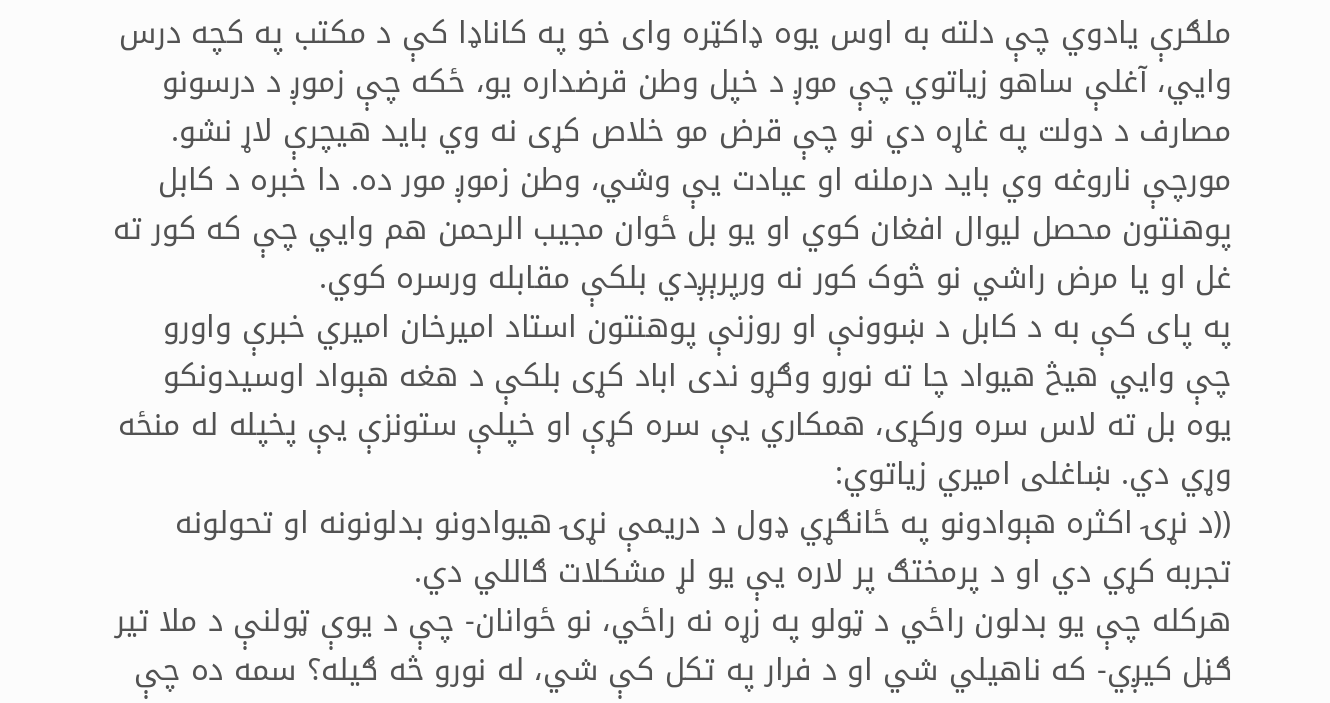ملګرې یادوي چې دلته به اوس یوه ډاکټره وای خو په کاناډا کې د مکتب په کچه درس وايي، آغلې ساهو زیاتوي چې موږ د خپل وطن قرضداره یو، ځکه چې زموږ د درسونو مصارف د دولت په غاړه دي نو چې قرض مو خلاص کړی نه وي باید هيچرې لاړ نشو.
مورچې ناروغه وي باید درملنه او عیادت يې وشي، وطن زموږ مور ده. دا خبره د کابل پوهنتون محصل لیوال افغان کوي او یو بل ځوان مجیب الرحمن هم وايي چې که کور ته غل او یا مرض راشي نو څوک کور نه ورپرېږدي بلکې مقابله ورسره کوي.
په پای کې به د کابل د ښوونې او روزنې پوهنتون استاد امیرخان امیري خبرې واورو چې وايي هيڅ هیواد چا ته نورو وګړو ندی اباد کړی بلکې د هغه هېواد اوسیدونکو یوه بل ته لاس سره ورکړی، همکاري يې سره کړې او خپلې ستونزې يې پخپله له منځه وړي دي. ښاغلی امیري زیاتوي:
((د نړۍ اکثره هېوادونو په ځانګړي ډول د دريمې نړۍ هيوادونو بدلونونه او تحولونه تجربه کړي دي او د پرمختګ پر لاره يې یو لړ مشکلات ګاللي دي.
هرکله چې یو بدلون راځي د ټولو په زړه نه راځي، نو ځوانان- چې د یوې ټولنې د ملا تیر ګڼل کيږي- که ناهیلي شي او د فرار په تکل کې شي، له نورو څه ګیله؟ سمه ده چې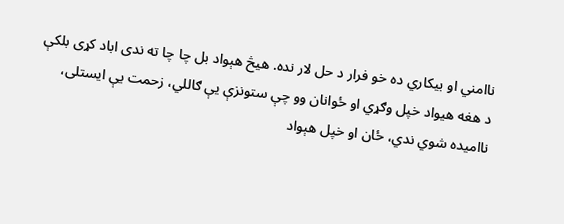ناامني او بیکاري ده خو فرار د حل لار نده. هيڅ هېواد بل چا چا ته ندی اباد کړی بلکې د هغه هيواد خپل وګړي او ځوانان وو چې ستونزې يې ګاللي، زحمت يې ایستلی، ناامیده شوي ندي، ځان او خپل هېواد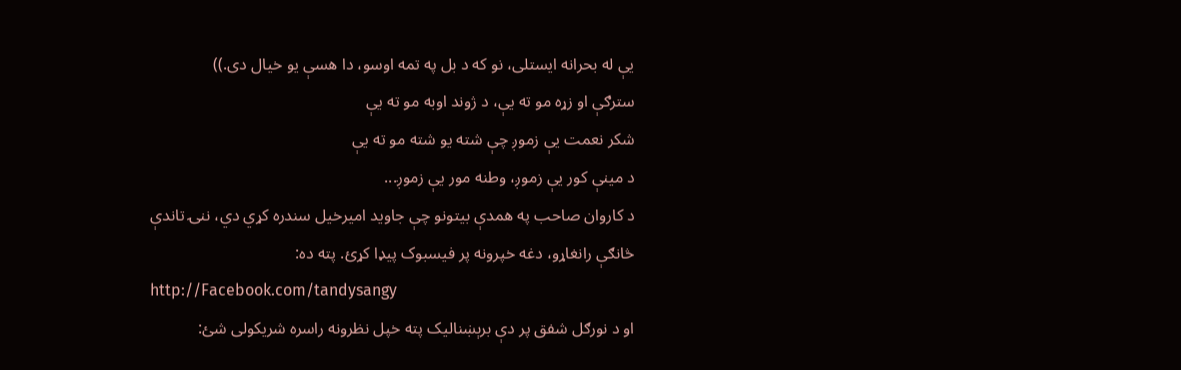يې له بحرانه ایستلی، نو که د بل په تمه اوسو، دا هسې یو خیال دی.))
سترګې او زړه مو ته يې، د ژوند اوبه مو ته يې
شکر نعمت يې زموږ چې شته يو شته مو ته يې
د مینې کور يې زموږ، وطنه مور يې زموږ...
د کاروان صاحب په همدې بیتونو چې جاوید امیرخيل سندره کړي دي، ننۍ تاندې څانګې رانغاړو، دغه خپرونه پر فیسبوک پيډا کړئ. پته ده:
http://Facebook.com/tandysangy
او د نورګل شفق پر دې برېښنالیک پته خپل نظرونه راسره شریکولی شئ: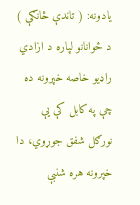یادونه: ( تاندې څانګې ) د ځوانانو لپاره د ازادي راډیو خاصه خپرونه ده چې په کابل کې يې نورګل شفق جوړوي، دا خپرونه هره شنبې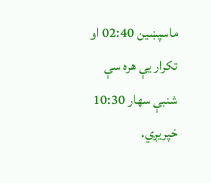ماسپښين 02:40 او تکرار یې هره سې شنبې سهار 10:30 خپريږي.